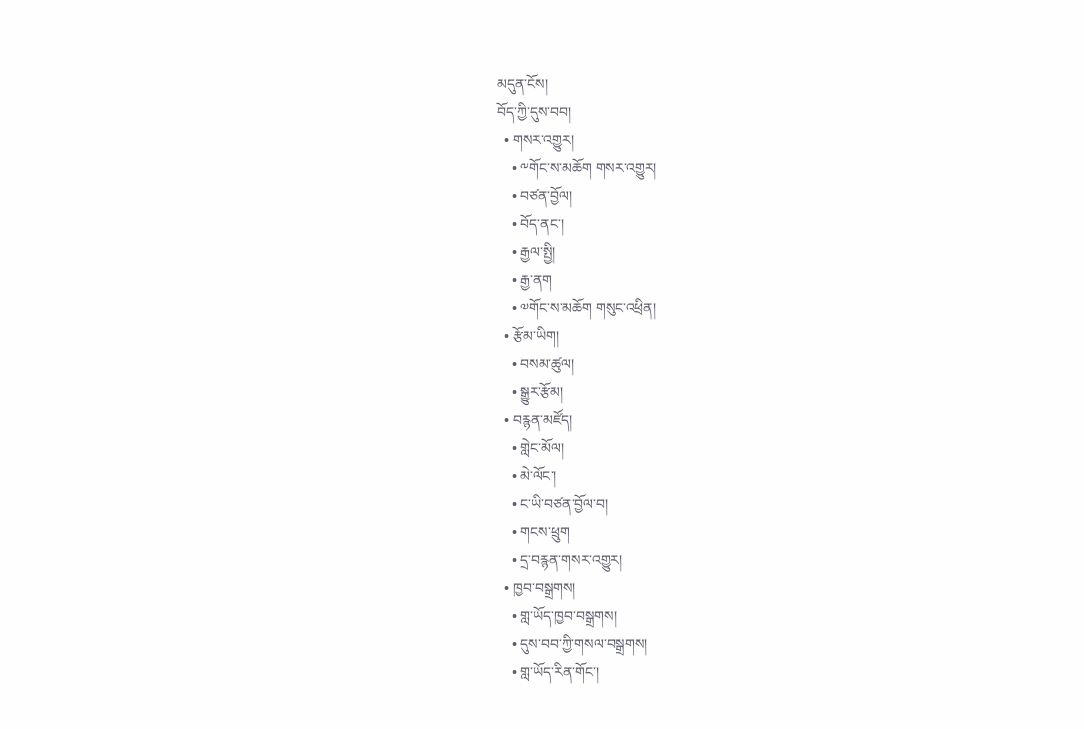མདུན་ངོས།
བོད་ཀྱི་དུས་བབ།
  • གསར་འགྱུར།
    • ༸གོང་ས་མཆོག གསར་འགྱུར།
    • བཙན་བྱོལ།
    • བོད་ནང་།
    • རྒྱལ་སྤྱི།
    • རྒྱ་ནག
    • ༧གོང་ས་མཆོག གསུང་འཕྲིན།
  • རྩོམ་ཡིག།
    • བསམ་ཚུལ།
    • སྒྱུར་རྩོམ།
  • བརྙན་མཛོད།
    • གླེང་མོལ།
    • མེ་ལོང་།
    • ང་ཡི་བཙན་བྱོལ་བ།
    • གངས་ཕྲུག
    • དྲ་བརྙན་གསར་འགྱུར།
  • ཁྱབ་བསྒྲགས།
    • གླ་ཡོད་ཁྱབ་བསྒྲགས།
    • དུས་བབ་ཀྱི་གསལ་བསྒྲགས།
    • གླ་ཡོད་རིན་གོང་།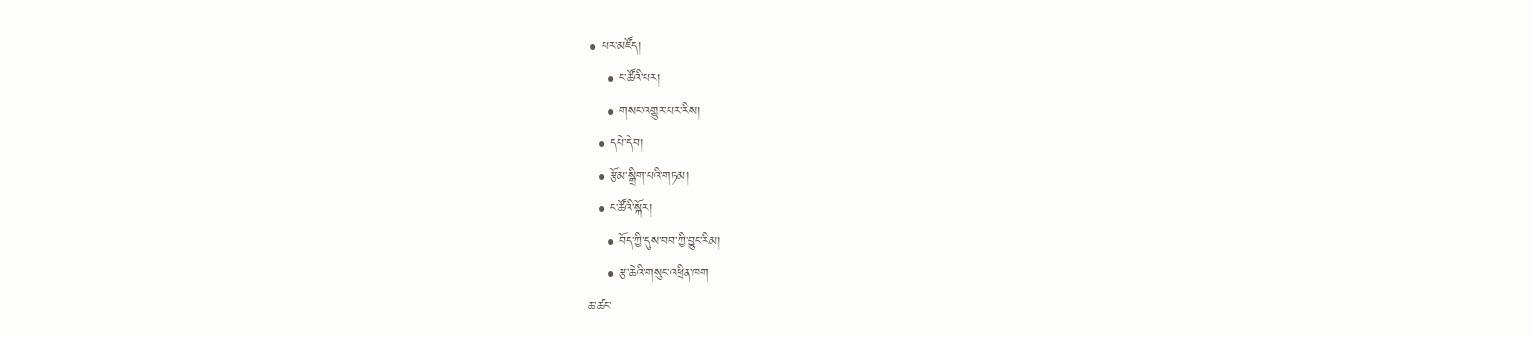• པར་མཛོད།
    • ང་ཚོའི་པར།
    • གསང་འགྱུར་པར་རིས།
  • དཔེ་དེབ།
  • རྩོམ་སྒྲིག་པའི་གཏམ།
  • ང་ཚོའི་སྐོར།
    • བོད་ཀྱི་དུས་བབ་ཀྱི་བྱུང་རིམ།
    • རྩ་ཆེའི་གསུང་འཕྲིན་ཁག
ཆ་ཚང་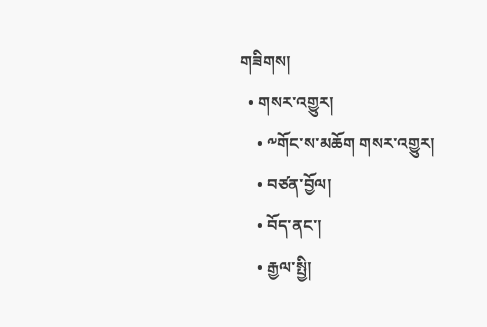གཟིགས།
  • གསར་འགྱུར།
    • ༸གོང་ས་མཆོག གསར་འགྱུར།
    • བཙན་བྱོལ།
    • བོད་ནང་།
    • རྒྱལ་སྤྱི།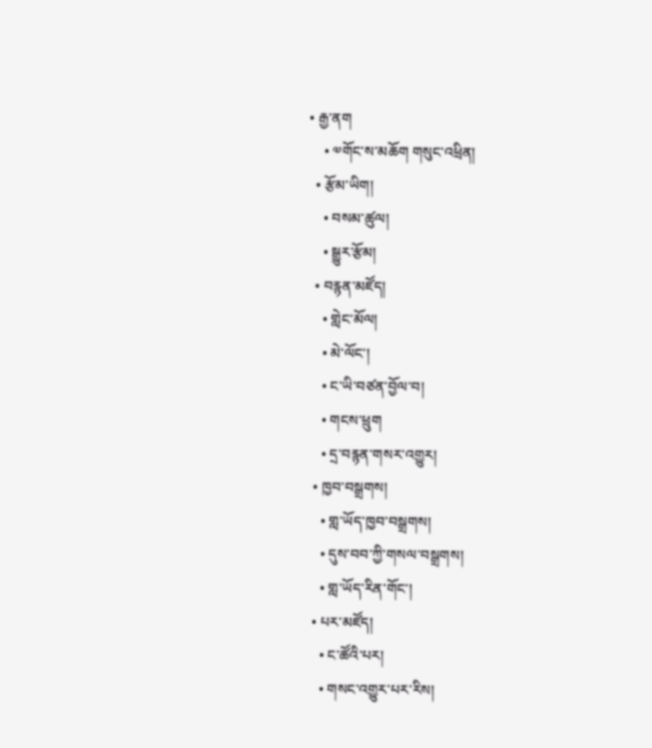• རྒྱ་ནག
    • ༧གོང་ས་མཆོག གསུང་འཕྲིན།
  • རྩོམ་ཡིག།
    • བསམ་ཚུལ།
    • སྒྱུར་རྩོམ།
  • བརྙན་མཛོད།
    • གླེང་མོལ།
    • མེ་ལོང་།
    • ང་ཡི་བཙན་བྱོལ་བ།
    • གངས་ཕྲུག
    • དྲ་བརྙན་གསར་འགྱུར།
  • ཁྱབ་བསྒྲགས།
    • གླ་ཡོད་ཁྱབ་བསྒྲགས།
    • དུས་བབ་ཀྱི་གསལ་བསྒྲགས།
    • གླ་ཡོད་རིན་གོང་།
  • པར་མཛོད།
    • ང་ཚོའི་པར།
    • གསང་འགྱུར་པར་རིས།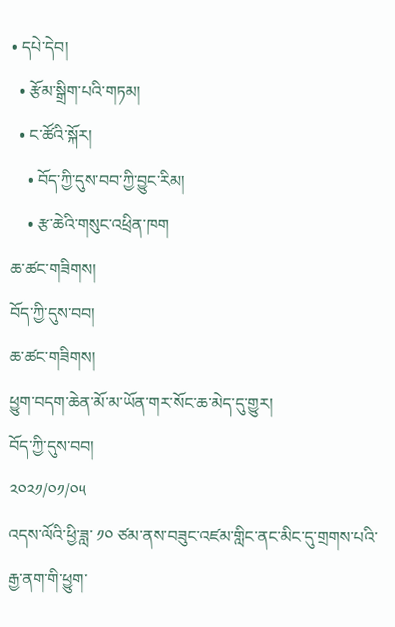• དཔེ་དེབ།
  • རྩོམ་སྒྲིག་པའི་གཏམ།
  • ང་ཚོའི་སྐོར།
    • བོད་ཀྱི་དུས་བབ་ཀྱི་བྱུང་རིམ།
    • རྩ་ཆེའི་གསུང་འཕྲིན་ཁག
ཆ་ཚང་གཟིགས།
བོད་ཀྱི་དུས་བབ།
ཆ་ཚང་གཟིགས།
ཕྱུག་བདག་ཆེན་མོ་མ་ཡོན་གར་སོང་ཆ་མེད་དུ་གྱུར།
བོད་ཀྱི་དུས་བབ།
༢༠༢༡/༠༡/༠༥
འདས་ལོའི་ཕྱི་ཟླ་ ༡༠ ཙམ་ནས་བཟུང་འཛམ་གླིང་ནང་མིང་དུ་གྲགས་པའི་རྒྱ་ནག་གི་ཕྱུག་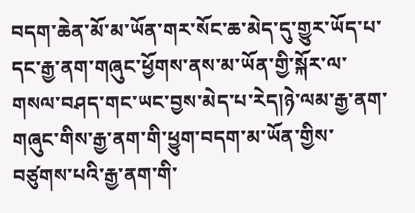བདག་ཆེན་མོ་མ་ཡོན་གར་སོང་ཆ་མེད་དུ་གྱུར་ཡོད་པ་དང་རྒྱ་ནག་གཞུང་ཕྱོགས་ནས་མ་ཡོན་གྱི་སྐོར་ལ་གསལ་བཤད་གང་ཡང་བྱས་མེད་པ་རེད།ཉེ་ལམ་རྒྱ་ནག་གཞུང་གིས་རྒྱ་ནག་གི་ཕྱུག་བདག་མ་ཡོན་གྱིས་བཙུགས་པའི་རྒྱ་ནག་གི་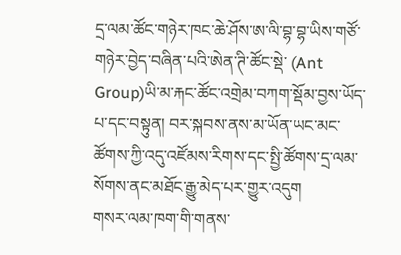དྲ་ལམ་ཚོང་གཉེར་ཁང་ཆེ་ཤོས་ཨ་ལི་བྷ་བྷ་ཡིས་གཙོ་གཉེར་བྱེད་བཞིན་པའི་ཨེན་ཊི་ཚོང་སྡེ་ (Ant Group)ཡི་མ་རྐང་ཚོང་འགྲེམ་བཀག་སྡོམ་བྱས་ཡོད་པ་དང་བསྟུན། བར་སྐབས་ནས་མ་ཡོན་ཡང་མང་ཚོགས་ཀྱི་འདུ་འཛོམས་རིགས་དང་སྤྱི་ཚོགས་དྲ་ལམ་སོགས་ནང་མཐོང་རྒྱུ་མེད་པར་གྱུར་འདུག
གསར་ལམ་ཁག་གི་གནས་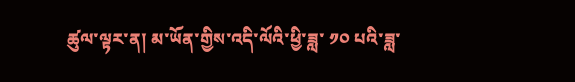ཚུལ་ལྟར་ན། མ་ཡོན་གྱིས་འདི་ལོའི་ཕྱི་ཟླ་ ༡༠ པའི་ཟླ་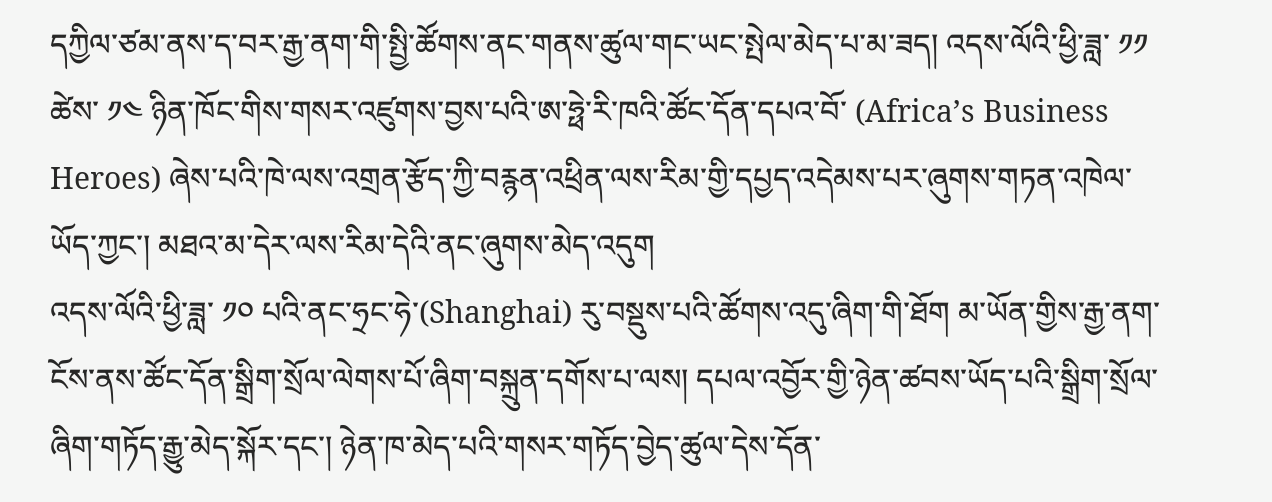དཀྱིལ་ཙམ་ནས་ད་བར་རྒྱ་ནག་གི་སྤྱི་ཚོགས་ནང་གནས་ཚུལ་གང་ཡང་སྤེལ་མེད་པ་མ་ཟད། འདས་ལོའི་ཕྱི་ཟླ་ ༡༡ ཚེས་ ༡༤ ཉིན་ཁོང་གིས་གསར་འཛུགས་བྱས་པའི་ཨ་ཧྥེ་རི་ཁའི་ཚོང་དོན་དཔའ་བོ་ (Africa’s Business Heroes) ཞེས་པའི་ཁེ་ལས་འགྲན་རྩོད་ཀྱི་བརྙན་འཕྲིན་ལས་རིམ་གྱི་དཔྱད་འདེམས་པར་ཞུགས་གཏན་འཁེལ་ཡོད་ཀྱང་། མཐའ་མ་དེར་ལས་རིམ་དེའི་ནང་ཞུགས་མེད་འདུག
འདས་ལོའི་ཕྱི་ཟླ་ ༡༠ པའི་ནང་ཧྲང་ཧེ་(Shanghai) རུ་བསྡུས་པའི་ཚོགས་འདུ་ཞིག་གི་ཐོག མ་ཡོན་གྱིས་རྒྱ་ནག་ངོས་ནས་ཚོང་དོན་སྒྲིག་སྲོལ་ལེགས་པོ་ཞིག་བསྐྲུན་དགོས་པ་ལས། དཔལ་འབྱོར་གྱི་ཉེན་ཚབས་ཡོད་པའི་སྒྲིག་སྲོལ་ཞིག་གཏོད་རྒྱུ་མེད་སྐོར་དང་། ཉེན་ཁ་མེད་པའི་གསར་གཏོད་བྱེད་ཚུལ་དེས་དོན་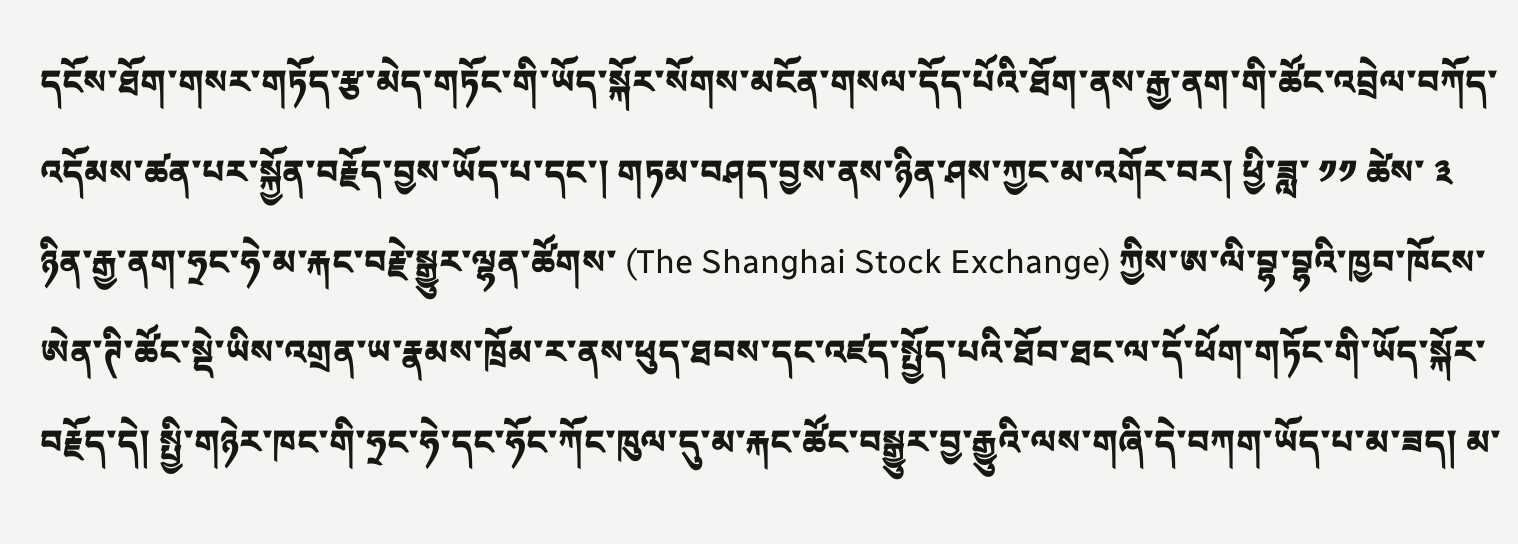དངོས་ཐོག་གསར་གཏོད་རྩ་མེད་གཏོང་གི་ཡོད་སྐོར་སོགས་མངོན་གསལ་དོད་པོའི་ཐོག་ནས་རྒྱ་ནག་གི་ཚོང་འབྲེལ་བཀོད་འདོམས་ཚན་པར་སྐྱོན་བརྗོད་བྱས་ཡོད་པ་དང་། གཏམ་བཤད་བྱས་ནས་ཉིན་ཤས་ཀྱང་མ་འགོར་བར། ཕྱི་ཟླ་ ༡༡ ཚེས་ ༣ ཉིན་རྒྱ་ནག་ཧྲང་ཧེ་མ་རྐང་བརྗེ་སྒྱུར་ལྷན་ཚོགས་ (The Shanghai Stock Exchange) ཀྱིས་ཨ་ལི་བྷ་བྷའི་ཁྱབ་ཁོངས་ཨེན་ཊི་ཚོང་སྡེ་ཡིས་འགྲན་ཡ་རྣམས་ཁྲོམ་ར་ནས་ཕུད་ཐབས་དང་འཛད་སྤྱོད་པའི་ཐོབ་ཐང་ལ་དོ་ཕོག་གཏོང་གི་ཡོད་སྐོར་བརྗོད་དེ། སྤྱི་གཉེར་ཁང་གི་ཧྲང་ཧེ་དང་ཧོང་ཀོང་ཁུལ་དུ་མ་རྐང་ཚོང་བསྒྱུར་བྱ་རྒྱུའི་ལས་གཞི་དེ་བཀག་ཡོད་པ་མ་ཟད། མ་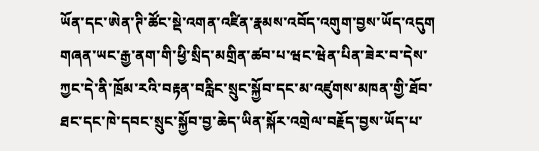ཡོན་དང་ཨེན་ཊི་ཚོང་སྡེ་འགན་འཛིན་རྣམས་འབོད་འགུག་བྱས་ཡོད་འདུག གཞན་ཡང་རྒྱ་ནག་གི་ཕྱི་སྲིད་མགྲིན་ཚབ་པ་ཝང་ཝེན་པིན་ཟེར་བ་དེས་ཀྱང་དེ་ནི་ཁྲོམ་རའི་བརྟན་བརླིང་སྲུང་སྐྱོབ་དང་མ་འཛུགས་མཁན་གྱི་ཐོབ་ཐང་དང་ཁེ་དབང་སྲུང་སྐྱོབ་བྱ་ཆེད་ཡིན་སྐོར་འགྲེལ་བརྗོད་བྱས་ཡོད་པ་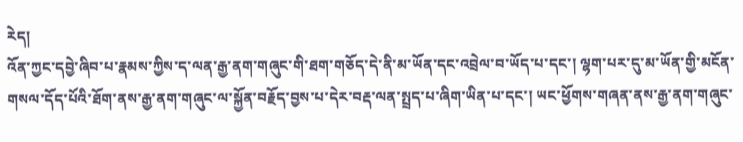རེད།
འོན་ཀྱང་དབྱེ་ཞིབ་པ་རྣམས་ཀྱིས་ད་ལན་རྒྱ་ནག་གཞུང་གི་ཐག་གཅོད་དེ་ནི་མ་ཡོན་དང་འབྲེལ་བ་ཡོད་པ་དང་། ལྷག་པར་དུ་མ་ཡོན་གྱི་མངོན་གསལ་དོད་པོའི་ཐོག་ནས་རྒྱ་ནག་གཞུང་ལ་སྐྱོན་བརྗོད་བྱས་པ་དེར་བརྡ་ལན་སྤྲད་པ་ཞིག་ཡིན་པ་དང་། ཡང་ཕྱོགས་གཞན་ནས་རྒྱ་ནག་གཞུང་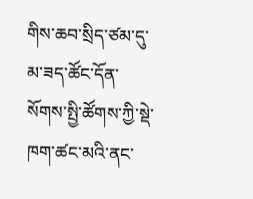གིས་ཆབ་སྲིད་ཙམ་དུ་མ་ཟད་ཚོང་དོན་སོགས་སྤྱི་ཚོགས་ཀྱི་སྡེ་ཁག་ཚང་མའི་ནང་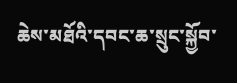ཆེས་མཐོའི་དབང་ཆ་སྲུང་སྐྱོབ་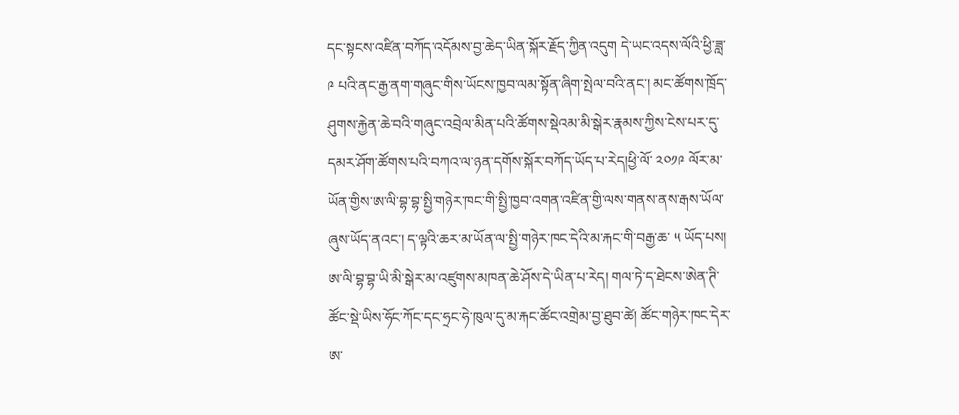དང་སྟངས་འཛིན་བཀོད་འདོམས་བྱ་ཆེད་ཡིན་སྐོར་རྗོད་ཀྱིན་འདུག དེ་ཡང་འདས་ལོའི་ཕྱི་ཟླ་ ༩ པའི་ནང་རྒྱ་ནག་གཞུང་གིས་ཡོངས་ཁྱབ་ལམ་སྟོན་ཞིག་སྤེལ་བའི་ནང་། མང་ཚོགས་ཁྲོད་ཤུགས་རྐྱེན་ཆེ་བའི་གཞུང་འབྲེལ་མིན་པའི་ཚོགས་སྡེའམ་མི་སྒེར་རྣམས་ཀྱིས་ངེས་པར་དུ་དམར་ཤོག་ཚོགས་པའི་བཀའ་ལ་ཉན་དགོས་སྐོར་བཀོད་ཡོད་པ་རེད།ཕྱི་ལོ་ ༢༠༡༩ ལོར་མ་ཡོན་གྱིས་ཨ་ལི་བྷ་བྷ་སྤྱི་གཉེར་ཁང་གི་སྤྱི་ཁྱབ་འགན་འཛིན་གྱི་ལས་གནས་ནས་རྒས་ཡོལ་ཞུས་ཡོད་ནའང་། ད་ལྟའི་ཆར་མ་ཡོན་ལ་སྤྱི་གཉེར་ཁང་དེའི་མ་རྐང་གི་བརྒྱ་ཆ་ ༥ ཡོད་པས། ཨ་ལི་བྷ་བྷ་ཡི་མི་སྒེར་མ་འཛུགས་མཁན་ཆེ་ཤོས་དེ་ཡིན་པ་རེད། གལ་ཏེ་ད་ཐེངས་ཨེན་ཊི་ཚོང་སྡེ་ཡིས་ཧོང་ཀོང་དང་ཧྲང་ཧེ་ཁུལ་དུ་མ་རྐང་ཚོང་འགྲེམ་བྱ་ཐུབ་ཚེ། ཚོང་གཉེར་ཁང་དེར་ཨ་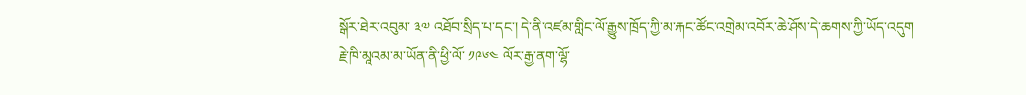སྒོར་ཐེར་འབུམ་ ༣༧ འཐོབ་སྲིད་པ་དང་། དེ་ནི་འཛམ་གླིང་ལོ་རྒྱུས་ཁྲོད་ཀྱི་མ་རྐང་ཚོང་འགྲེམ་འབོར་ཆེ་ཤོས་དེ་ཆགས་ཀྱི་ཡོད་འདུག
རྗེ་ཁི་མཱའམ་མ་ཡོན་ནི་ཕྱི་ལོ་ ༡༩༦༤ ལོར་རྒྱ་ནག་ལྷོ་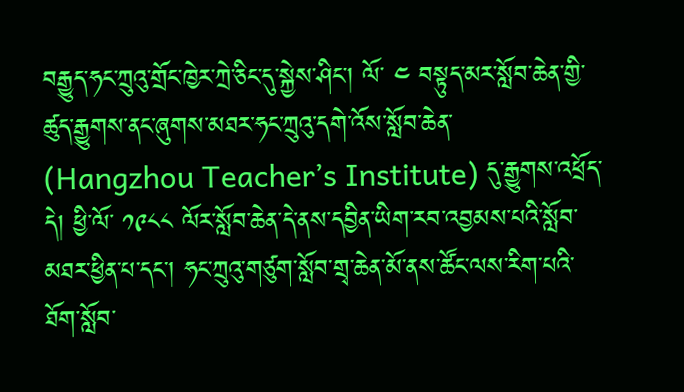བརྒྱུད་ཧང་ཀྲུའུ་གྲོང་ཁྱེར་ཀྲེ་ཅིང་དུ་སྐྱེས་ཤིང་། ལོ་ ༤ བསྟུད་མར་སློབ་ཆེན་གྱི་ཚུད་རྒྱུགས་ནང་ཞུགས་མཐར་ཧང་ཀྲུའུ་དགེ་འོས་སློབ་ཆེན་ (Hangzhou Teacher’s Institute) དུ་རྒྱུགས་འཕྲོད་དེ། ཕྱི་ལོ་ ༡༩༨༨ ལོར་སློབ་ཆེན་དེ་ནས་དབྱིན་ཡིག་རབ་འབྱམས་པའི་སློབ་མཐར་ཕྱིན་པ་དང་། ཧང་ཀྲུའུ་གཙུག་སློབ་གྲྭ་ཆེན་མོ་ནས་ཚོང་ལས་རིག་པའི་ཐོག་སློབ་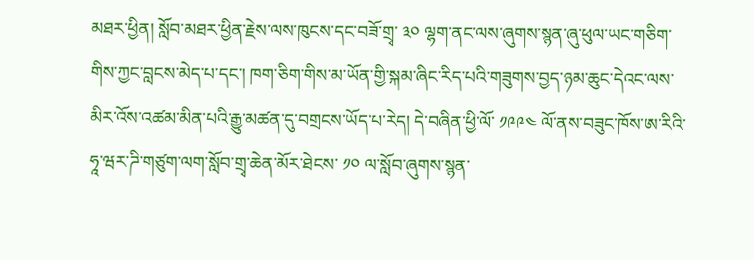མཐར་ཕྱིན། སློབ་མཐར་ཕྱིན་རྗེས་ལས་ཁུངས་དང་བཟོ་གྲྭ་ ༣༠ ལྷག་ནང་ལས་ཞུགས་སྙན་ཞུ་ཕུལ་ཡང་གཅིག་གིས་ཀྱང་བླངས་མེད་པ་དང་། ཁག་ཅིག་གིས་མ་ཡོན་གྱི་སྐམ་ཞིང་རིད་པའི་གཟུགས་བྱད་ཉམ་ཆུང་དེའང་ལས་མིར་འོས་འཚམ་མིན་པའི་རྒྱུ་མཚན་དུ་བགྲངས་ཡོད་པ་རེད། དེ་བཞིན་ཕྱི་ལོ་ ༡༩༩༤ ལོ་ནས་བཟུང་ཁོས་ཨ་རིའི་ཧཱ་ཝར་ཌི་གཙུག་ལག་སློབ་གྲྭ་ཆེན་མོར་ཐེངས་ ༡༠ ལ་སློབ་ཞུགས་སྙན་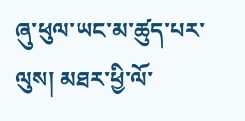ཞུ་ཕུལ་ཡང་མ་ཚུད་པར་ལུས། མཐར་ཕྱི་ལོ་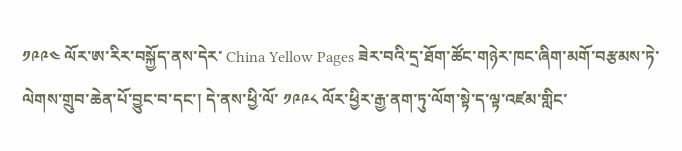༡༩༩༤ ལོར་ཨ་རིར་བསྐྱོད་ནས་དེར་ China Yellow Pages ཟེར་བའི་དྲ་ཐོག་ཚོང་གཉེར་ཁང་ཞིག་མགོ་བརྩམས་ཏེ་ལེགས་གྲུབ་ཆེན་པོ་བྱུང་བ་དང་། དེ་ནས་ཕྱི་ལོ་ ༡༩༩༨ ལོར་ཕྱིར་རྒྱ་ནག་ཏུ་ལོག་སྟེ་ད་ལྟ་འཛམ་གླིང་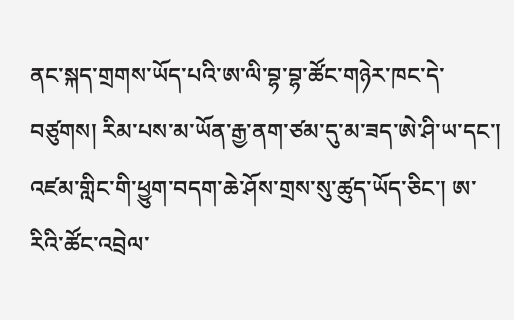ནང་སྐད་གྲགས་ཡོད་པའི་ཨ་ལི་བྷ་བྷ་ཚོང་གཉེར་ཁང་དེ་བཙུགས། རིམ་པས་མ་ཡོན་རྒྱ་ནག་ཙམ་དུ་མ་ཟད་ཨེ་ཤི་ཡ་དང་། འཛམ་གླིང་གི་ཕྱུག་བདག་ཆེ་ཤོས་གྲས་སུ་ཚུད་ཡོད་ཅིང་། ཨ་རིའི་ཚོང་འབྲེལ་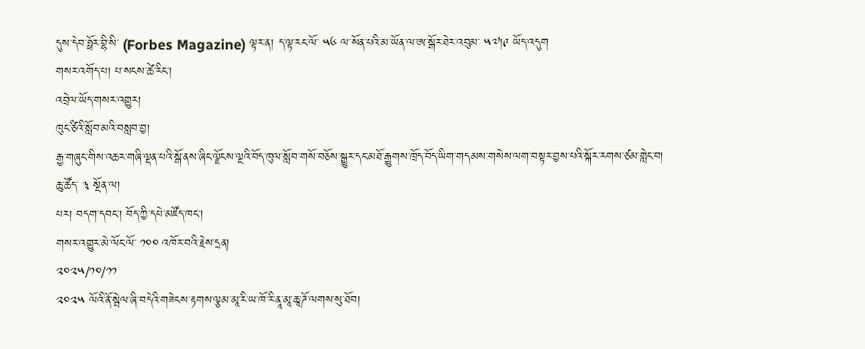དུས་དེབ་ཧྥོར་བྷི་སི་ (Forbes Magazine) ལྟར་ན། ད་ལྟ་རང་ལོ་ ༥༦ ལ་སོན་པའི་མ་ཡོན་ལ་ཨ་སྒོར་ཐེར་འབུམ་ ༥༧།༩ ཡོད་འདུག
གསར་འགོད་པ། པ་སངས་ཚེ་རིང་།
འབྲེལ་ཡོད་གསར་འགྱུར།
ཁུང་ཙིའི་སློབ་མའི་བསླབ་བྱ།
རྒྱ་གཞུང་གིས་འཆར་གཞི་ལྡན་པའི་སྒོ་ནས་ཞིང་ལྗོངས་ལྔའི་བོད་ཁུལ་སློབ་གསོ་བཅོས་སྒྱུར་དང་མཐོ་རྒྱུགས་ཁྲོད་བོད་ཡིག་གདམས་གསེས་ལག་བསྟར་བྱས་པའི་སྐོར་རགས་ཙམ་གླེང་བ།
ཆུ་ཚོད་ ༣ སྔོན་ལ།
པར། བདག་དབང་། བོད་ཀྱི་དཔེ་མཛོད་ཁང་།
གསར་འགྱུར་མེ་ལོང་ལོ་ ༡༠༠ འཁོར་བའི་རྗེས་དྲན།
༢༠༢༥/༡༠/༡༡
༢༠༢༥ ལོའི་ནོ་སྦེལ་ཞི་བདེའི་གཟེངས་རྟགས་ལྕམ་མཱ་རི་ཡ་ཁོ་རི་ནཱ་མཱ་ཆཱ་ཌོ་ལགས་སུ་ཐོབ།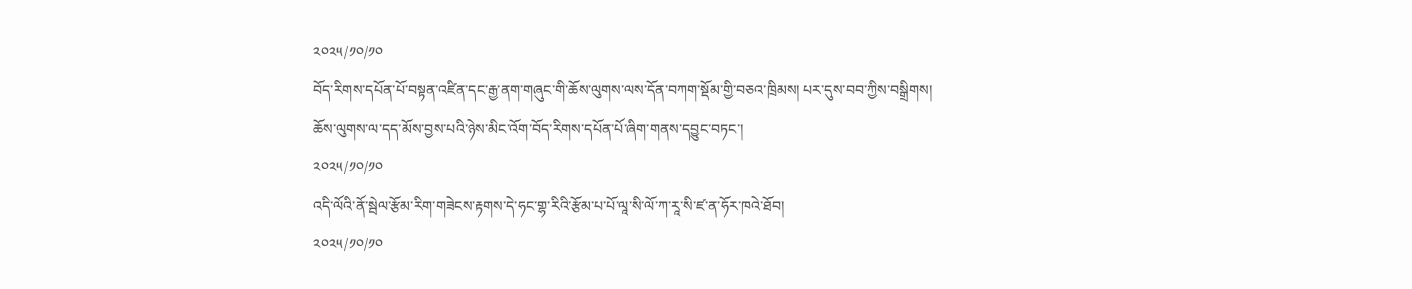༢༠༢༥/༡༠/༡༠
བོད་རིགས་དཔོན་པོ་བསྟན་འཛིན་དང་རྒྱ་ནག་གཞུང་གི་ཆོས་ལུགས་ལས་དོན་བཀག་སྡོམ་གྱི་བཅའ་ཁྲིམས། པར་དུས་བབ་ཀྱིས་བསྒྲིགས།
ཆོས་ལུགས་ལ་དད་མོས་བྱས་པའི་ཉེས་མིང་འོག་བོད་རིགས་དཔོན་པོ་ཞིག་གནས་དབྱུང་བཏང་།
༢༠༢༥/༡༠/༡༠
འདི་ལོའི་ནོ་སྦེལ་རྩོམ་རིག་གཟེངས་རྟགས་དེ་ཧང་གྷ་རིའི་རྩོམ་པ་པོ་ལཱ་སི་ལོ་ཀ་རཱ་སི་ཛ་ན་ཧོར་ཁའེ་ཐོབ།
༢༠༢༥/༡༠/༡༠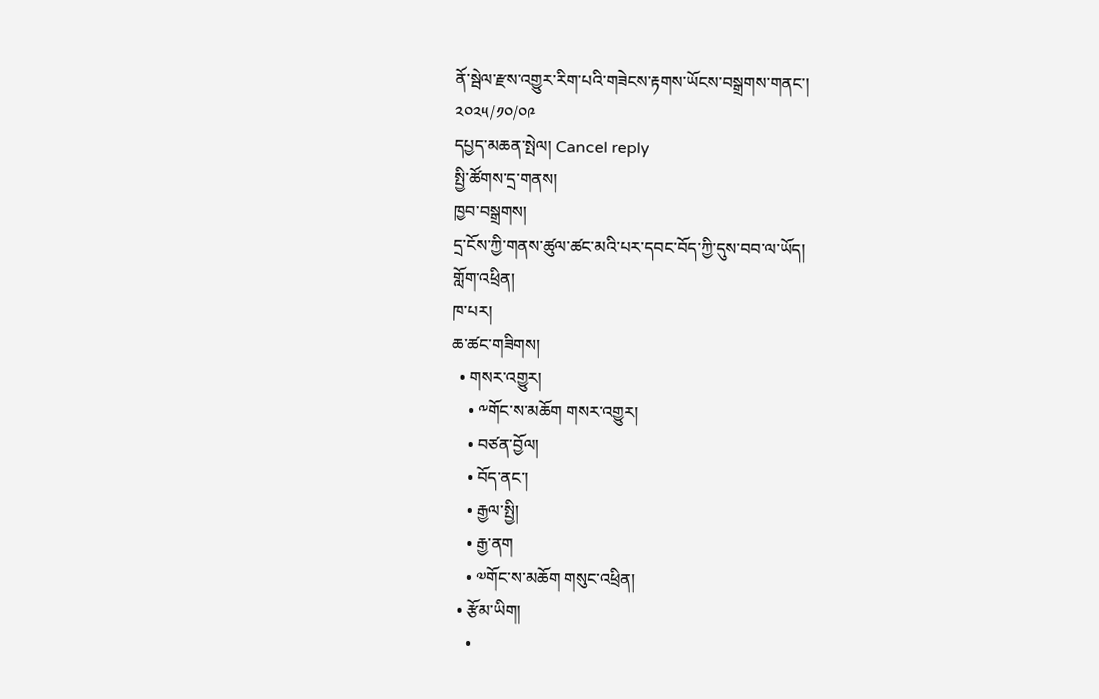ནོ་སྦེལ་རྫས་འགྱུར་རིག་པའི་གཟེངས་རྟགས་ཡོངས་བསྒྲགས་གནང་།
༢༠༢༥/༡༠/༠༩
དཔྱད་མཆན་སྤེལ། Cancel reply
སྤྱི་ཚོགས་དྲ་གནས།
ཁྱབ་བསྒྲགས།
དྲ་ངོས་ཀྱི་གནས་ཚུལ་ཚང་མའི་པར་དབང་བོད་ཀྱི་དུས་བབ་ལ་ཡོད།
གློག་འཕྲིན།
ཁ་པར།
ཆ་ཚང་གཟིགས།
  • གསར་འགྱུར།
    • ༸གོང་ས་མཆོག གསར་འགྱུར།
    • བཙན་བྱོལ།
    • བོད་ནང་།
    • རྒྱལ་སྤྱི།
    • རྒྱ་ནག
    • ༧གོང་ས་མཆོག གསུང་འཕྲིན།
  • རྩོམ་ཡིག།
    •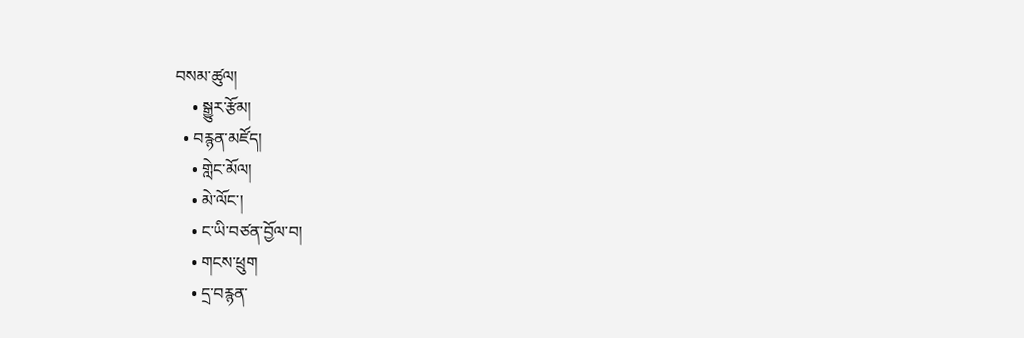བསམ་ཚུལ།
    • སྒྱུར་རྩོམ།
  • བརྙན་མཛོད།
    • གླེང་མོལ།
    • མེ་ལོང་།
    • ང་ཡི་བཙན་བྱོལ་བ།
    • གངས་ཕྲུག
    • དྲ་བརྙན་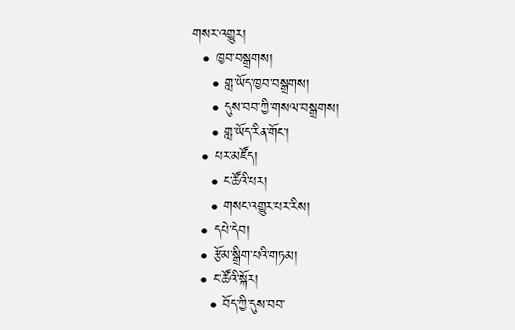གསར་འགྱུར།
  • ཁྱབ་བསྒྲགས།
    • གླ་ཡོད་ཁྱབ་བསྒྲགས།
    • དུས་བབ་ཀྱི་གསལ་བསྒྲགས།
    • གླ་ཡོད་རིན་གོང་།
  • པར་མཛོད།
    • ང་ཚོའི་པར།
    • གསང་འགྱུར་པར་རིས།
  • དཔེ་དེབ།
  • རྩོམ་སྒྲིག་པའི་གཏམ།
  • ང་ཚོའི་སྐོར།
    • བོད་ཀྱི་དུས་བབ་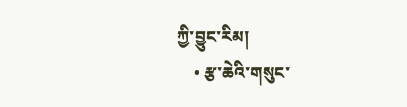ཀྱི་བྱུང་རིམ།
    • རྩ་ཆེའི་གསུང་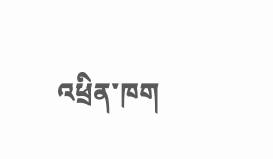འཕྲིན་ཁག